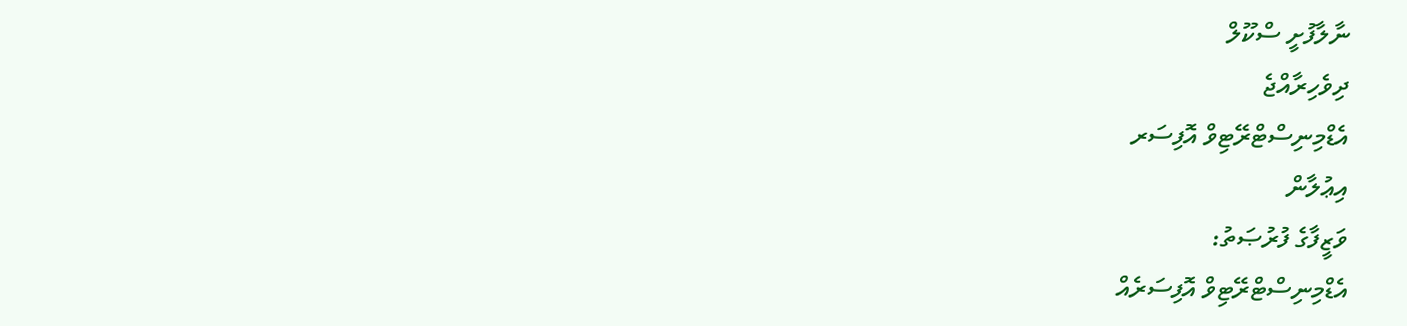ނާލާފުށީ ސްކޫލް
ދިވެހިރާއްޖެ
އެޑްމިނިސްޓްރޭޓިވް އޮފިސަރ
އިޢުލާން
ވަޒީފާގެ ފުރުޞަތު:
އެޑްމިނިސްޓްރޭޓިވް އޮފިސަރެއް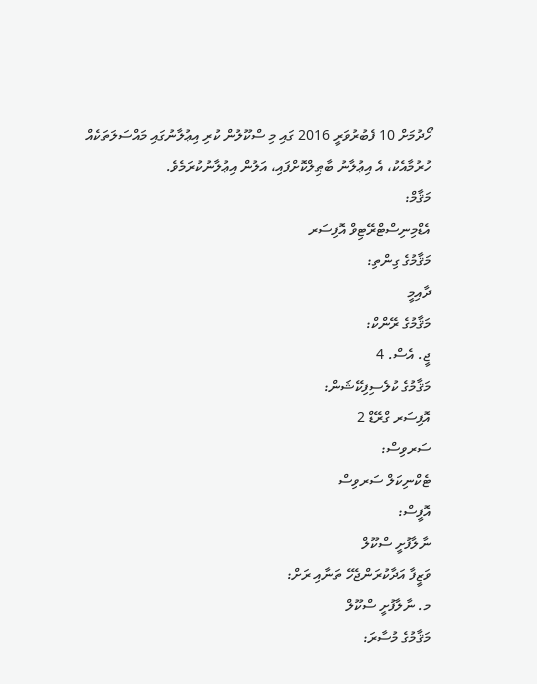ހޯދުމަށް 10 ފެބުރުވަރީ 2016 ގައި މި ސްކޫލުން ކުރި އިޢުލާނުގައި މައްސަލަތަކެއް ހުރުމާއެކު، އެ އިޢުލާނު ބާޠިލްކޮށްފައި، އަލުން އިޢުލާނުކުރަމެވެ.
މަޤާމް:
އެޑްމިނިސްޓްރޭޓިވް އޮފިސަރ
މަޤާމުގެ ގިންތި:
ދާއިމީ
މަޤާމުގެ ރޭންކް:
ޖީ. އެސް. 4
މަޤާމުގެ ކުލެސިފިކޭޝަން:
އޮފިސަރ ގްރޭޑް 2
ސަރވިސް:
ޓެކްނިކަލް ސަރވިސް
އޮފީސް:
ނާލާފުށީ ސްކޫލް
ވަޒީފާ އަދާކުރަންޖެހޭ ތަނާއި ރަށް:
މ. ނާލާފުށީ ސްކޫލް
މަޤާމުގެ މުސާރަ: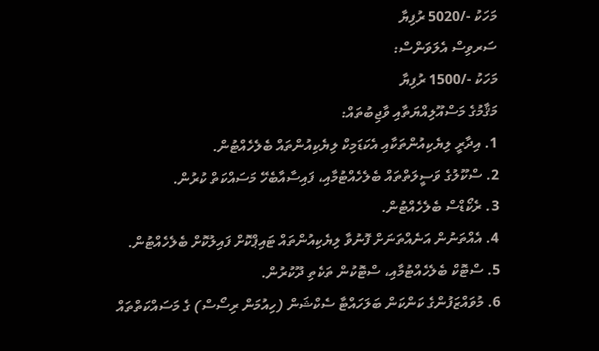މަހަކު -/5020 ރުފިޔާ
ސަރވިސް އެލަވަންސް:
މަހަކު -/1500 ރުފިޔާ
މަޤާމުގެ މަސްއޫލިއްޔަތާއި ވާޖިބުތައް:
1. އިދާރީ ލިޔެކިއުންތަކާއި އެކަޑަމިކް ލިޔެކިއުންތައް ބެލެހެއްޓުން.
2. ސްކޫލުގެ ވަސީލަތްތައް ބެލެހެއްޓުމާއި، ފައިސާއާބެހޭ މަސައްކަތް ކުރުން.
3. ރެކޯޑްސް ބެލެހެއްޓުން.
4. އެއްތަނުން އަނެއްތަނަށް ފޮނުވާ ލިޔެކިއުންތައް ޓައިޕްކޮށް ފައިލުކޮށް ބެލެހެއްޓުން.
5. ސްޓޮކް ބެލެހެއްޓުމާއި، ސްޓޮކުން ތަކެތި ދޫކުރުން.
6. މުވައްޒަފުންގެ ކަންކަން ބަލަހައްޓާ ސެކްޝަން (ހިއުމަން ރިސޯސް) ގެ މަސައްކަތްތައް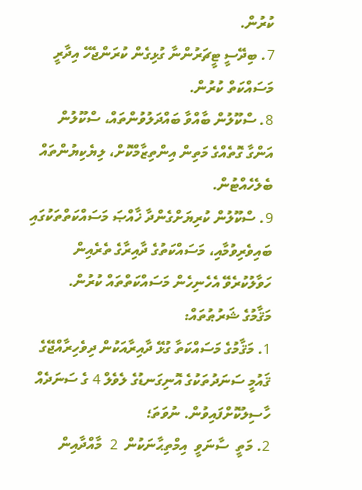ކުރުން.
7. ބިދޭސީ ޓީޗަރުންނާ ގުޅިގެން ކުރަންޖެހޭ އިދާރީ މަސައްކަތް ކުރުން.
8. ސްކޫލުން ބާއްވާ ބައްދަލުވުންތައް، ސްކޫލުން އަންގާ ގޮތެއްގެ މަތިން އިންތިޒާމްކޮށް، ލިޔެކިޔުންތައް ބެލެހެއްޓުން.
9. ސްކޫލުން ކުރިޔަށްގެންދާ ޚާއްޞަ މަސައްކަތްތަކުގައި ބައިވެރިވުމާއި، މަސައްކަތުގެ ދާއިރާގެ ތެރެއިން ހަވާލުކުރެވޭ އެހެނިހެން މަސައްކަތްތައް ކުރުން.
މަޤާމުގެ ޝަރުޠުތައް:
1. މަޤާމުގެ މަސައްކަތާ ގުޅޭ ދާއިރާއަކުން ދިވެހިރާއްޖޭގެ ޤައުމީ ސަނަދުތަކުގެ އޮނިގަނޑުގެ ލެވެލް 4 ގެ ސަނަދެއް ހާސިލުކޮށްފައިވުން. ނުވަތަ؛
2. މަތީ  ސާނަވީ  އިމްތިޙާނަކުން  2  މާއްދާއިން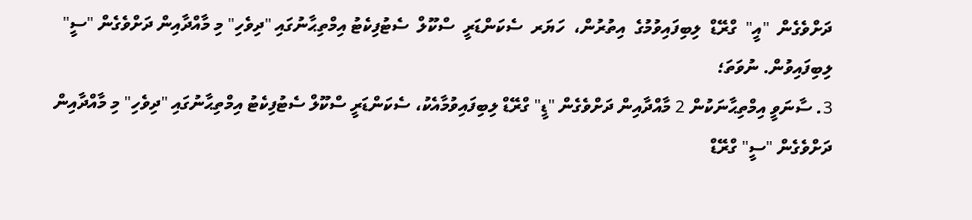ދަށްވެގެން  "އީ"  ގްރޭޑް  ލިބިފައިވުމުގެ  އިތުރުން،  ހަޔަރ  ސެކަންޑަރީ  ސްކޫލް  ސެޓުފިކެޓު އިމްތިޙާނުގައި "ދިވެހި" މި މާއްދާއިން ދަށްވެގެން "ސީ" ލިބިފައިވުން. ނުވަތަ؛
3. ސާނަވީ އިމްތިޙާނަކުން 2 މާއްދާއިން ދަށްވެގެން "ޑީ" ގްރޭޑް ލިބިފައިވުމާއެކު، ސެކަންޑަރީ ސްކޫލް ސެޓުފިކެޓު އިމްތިޙާނުގައި "ދިވެހި" މި މާއްދާއިން ދަށްވެގެން "ސީ" ގްރޭޑް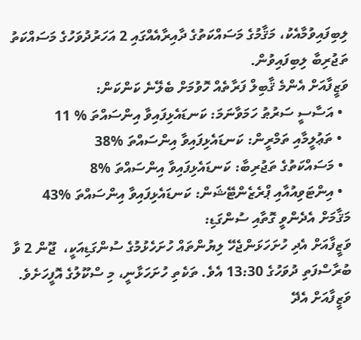ލިބިފައިވުމާއެކު، މަޤާމުގެ މަސައްކަތުގެ ދާއިރާއެއްގައި 2 އަހަރުދުވަހުގެ މަސައްކަތު ތަޖުރިބާ ލިބިފައިވުން.
ވަޒީފާއަށް އެންމެ ޤާބިލް ފަރާތެއް ހޮވުމަށް ބެލޭނެ ކަންކަން:
  • އަސާސީ ސަރުޠު ހަމަވާނަމަ: ކަނޑައެޅިފައިވާ އިންސައްތަ % 11
  • ތަޢުލީމާއި ތަމްރީން: ކަނޑައެޅިފައިވާ އިންސައްތަ %38
  • މަސައްކަތުގެ ތަޖުރިބާ: ކަނޑައެޅިފައިވާ އިންސައްތަ %8
  • އިންޓަވިއުއާއި ޕްރެޒެންޓޭޝަން: ކަނޑައެޅިފައިވާ އިންސައްތަ %43
މަޤާމަށް އެދެންވީ ގޮތާއި ސުންގަޑި:
ވަޒީފާއަށް އެދި ހުށަހަޅަންޖެހޭ ލިޔުންތައް ހުށަހެޅުމުގެ ސުންގަޑިއަކީ،  ޖޫން 2 ވާ ބުރާސްފަތި ދުވަހުގެ 13:30 އެވެ. ތަކެތި ހުށަހަޅާނީ، މި ސްކޫލުގެ އޮފީހަށެވެ. ވަޒީފާއަށް އެދޭ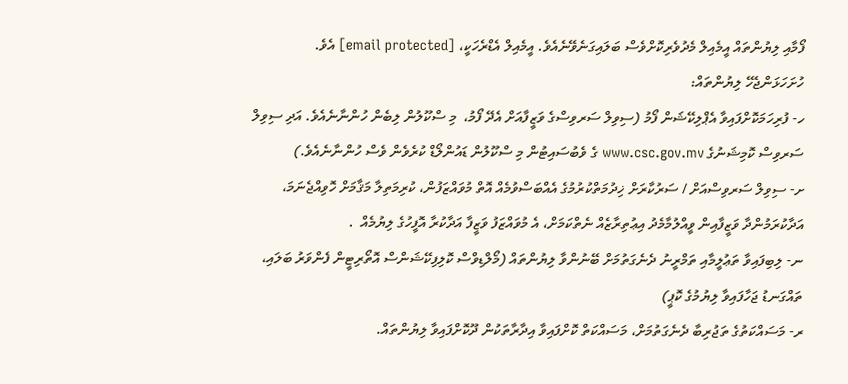ފޯމާއި ލިޔުންތައް އީމެއިލް މެދުވެރިކޮށްވެސް ބަލައިގަނެވޭނެއެވެ. އީމެއިލް އެޑްރެހަކީ، [email protected] އެވެ.
ހުށަހަޅަންޖެހޭ ލިޔުންތައް:
ހ- ފުރިހަމަކޮށްފައިވާ އެޕްލިކޭޝަން ފޯމު (ސިވިލް ސަރވިސްގެ ވަޒީފާއަށް އެދޭ ފޯމު،  މި ސްކޫލުން ލިބެން ހުންނާނެއެވެ. އަދި ސިވިލް ސަރވިސް ކޮމިޝަނުގެ www.csc.gov.mv ގެ ވެބުސައިޓުން މި ސްކޫލުން ޑައުންލޯޑް ކުރެވެން ވެސް ހުންނާނެއެވެ.)
ށ- ސިވިލް ސަރވިސްއަށް / ސަރުކާރަށް ޚިދުމަތްކުރުމުގެ އެއްބަސްވުމެއް އޮތް މުވައްޒަފުން، ކުރިމަތިލާ މަޤާމަށް ހޮވިއްޖެނަމަ، އަދާކުރަމުންދާ ވަޒީފާއިން ވީއްލުމާމެދު އިޢުތިރާޒެއް ނެތްކަމަށް، އެ މުވައްޒަފު ވަޒީފާ އަދާކުރާ އޮފީހުގެ ލިޔުމެއް  .
ނ- ލިބިފައިވާ ތަޢުލީމާއި ތަމްރީނު ދެނެގަތުމަށް ބޭނުންވާ ލިޔުންތައް (މޯލްޑިވްސް ކޮލިފިކޭޝަންސް އޮތޯރިޓީން ފެންވަރު ބަލައި، ތައްގަނޑު ޖަހާފައިވާ ލިޔުމުގެ ކޮޕީ)
ރ- މަސައްކަތުގެ ތަޖުރިބާ ދެނެގަތުމަށް، މަސައްކަތް ކޮށްފައިވާ އިދާރާތަކުން ދޫކޮށްފައިވާ ލިޔުންތައް.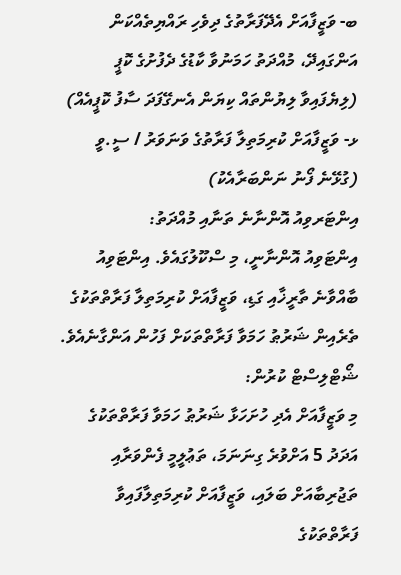ބ- ވަޒީފާއަށް އެދޭފަރާތުގެ ދިވެހި ރައްޔިތެއްކަން އަންގައިދޭ، މުއްދަތު ހަމަނުވާ ކާޑުގެ ދެފުށުގެ ކޮޕީ (ލިޔެފައިވާ ލިޔުންތައް ކިޔަން އެނގޭފަދަ ސާފު ކޮޕީއެއް)
ޅ- ވަޒީފާއަށް ކުރިމަތިލާ ފަރާތުގެ ވަނަވަރު / ސީ.ވީ (ގުޅޭނެ ފޯނު ނަންބަރާއެކު)
އިންޓަރވިއު އޮންނާނެ ތަނާއި މުއްދަތު:
އިންޓަވިއު އޮންނާނީ، މި ސްކޫލުގައެވެ. އިންޓަވިއު ބާއްވާނެ ތާރީޚާއި ގަޑި، ވަޒީފާއަށް ކުރިމަތިލާ ފަރާތްތަކުގެ ތެރެއިން ޝަރުޠު ހަމަވާ ފަރާތްތަކަށް ފަހުން އަންގާނެއެވެ.
ޝޯޓްލިސްޓް ކުރުން:
މި ވަޒީފާއަށް އެދި ހުށަހަޅާ ޝަރުޠު ހަމަވާ ފަރާތްތަކުގެ އަދަދު 5 އަށްވުރެ ގިނަނަމަ، ތަޢުލީމީ ފެންވަރާއި ތަޖުރިބާއަށް ބަލައި، ވަޒީފާއަށް ކުރިމަތިލާފައިވާ ފަރާތްތަކުގެ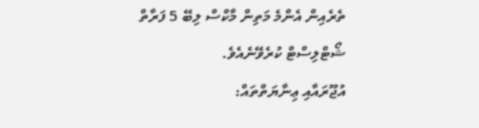ތެރެއިން އެންމެ މަތިން މާކްސް ލިބޭ 5 ފަރާތް ޝޯޓްލިސްޓް ކުރެވޭނެއެވެ.
އުޖޫރައާއި ޢިނާޔަތްތައް: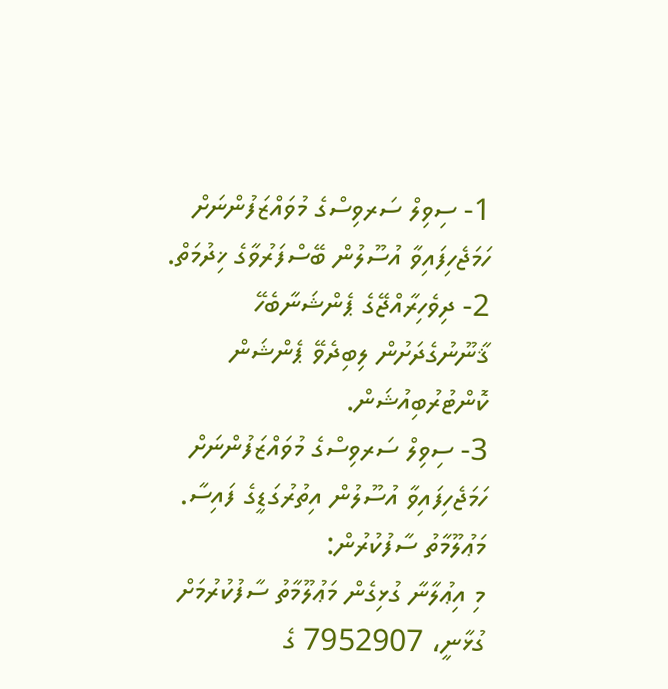1- ސިވިލް ސަރވިސްގެ މުވައްޒަފުންނަށް ހަމަޖެހިފައިވާ އުސޫލުން ބޭސްފަރުވާގެ ޚިދުމަތް.
2- ދިވެހިރާއްޖޭގެ ޕެންޝަނާބެހޭ ޤާނޫނުގެދަށުން ލިބިދެވޭ ޕެންޝަން ކޮންޓުރުބިއުޝަން.
3- ސިވިލް ސަރވިސްގެ މުވައްޒަފުންނަށް ހަމަޖެހިފައިވާ އުސޫލުން އިތުރުގަޑީގެ ފައިސާ.
މަޢުލޫމާތު ސާފުކުރުން:
މި އިޢުލާނާ ގުޅިގެން މަޢުލޫމާތު ސާފުކުރުމަށް ގުޅާނީ، 7952907 ގެ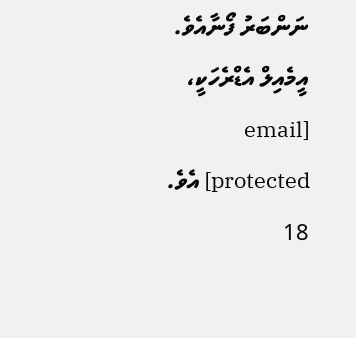ނަންބަރު ފޯނާއެވެ. އީމެއިލް އެޑްރެހަކީ، [email protected] އެވެ.
18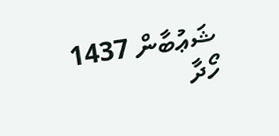ޝަޢުބާން 1437
ހޯދާ